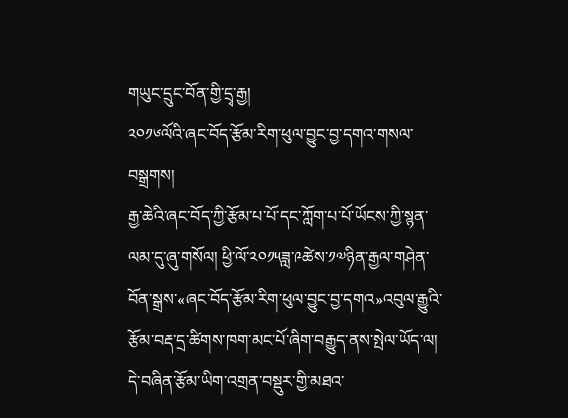གཡུང་དྲུང་བོན་གྱི་དྲྭ་རྒྱ།
༢༠༡༦ལོའི་ཞང་བོད་རྩོམ་རིག་ཕུལ་བྱུང་བྱ་དགའ་གསལ་བསྒྲགས།
རྒྱ་ཆེའི་ཞང་བོད་ཀྱི་རྩོམ་པ་པོ་དང་ཀློག་པ་པོ་ཡོངས་ཀྱི་སྙན་ལམ་དུ་ཞུ་གསོལ། ཕྱི་ལོ་༢༠༡༥ཟླ་༩ཚེས་༡༧ཉིན་རྒྱལ་གཤེན་བོན་སྒྲས་«ཞང་བོད་རྩོམ་རིག་ཕུལ་བྱུང་བྱ་དགའ»འབུལ་རྒྱུའི་རྩོམ་བརྡ་དྲ་ཚིགས་ཁག་མང་པོ་ཞིག་བརྒྱུད་ནས་སྤེལ་ཡོད་ལ། དེ་བཞིན་རྩོམ་ཡིག་འགྲན་བསྡུར་གྱི་མཐའ་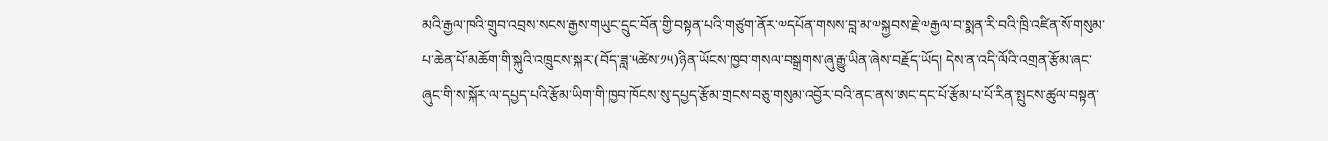མའི་རྒྱལ་ཁའི་གྲུབ་འབྲས་སངས་རྒྱས་གཡུང་དྲུང་བོན་གྱི་བསྟན་པའི་གཙུག་ནོར་༧དཔོན་གསས་བླ་མ་༧སྐྱབས་རྗེ་༧རྒྱལ་བ་སྨན་རི་བའི་ཁྲི་འཛིན་སོ་གསུམ་པ་ཆེན་པོ་མཆོག་གི་སྐུའི་འཁྲུངས་སྐར་(བོད་ཟླ་༥ཚེས་༡༥)ཉིན་ཡོངས་ཁྱབ་གསལ་བསྒྲགས་ཞུ་རྒྱུ་ཡིན་ཞེས་བརྗོད་ཡོད། དེས་ན་འདི་ལོའི་འགྲན་རྩོམ་ཞང་ཞུང་གི་ས་སྐོར་ལ་དཔྱད་པའི་རྩོམ་ཡིག་གི་ཁྱབ་ཁོངས་སུ་དཔྱད་རྩོམ་གྲངས་བཅུ་གསུམ་འབྱོར་བའི་ནང་ནས་ཨང་དང་པོ་རྩོམ་པ་པོ་རིན་སྤུངས་ཚུལ་བསྟན་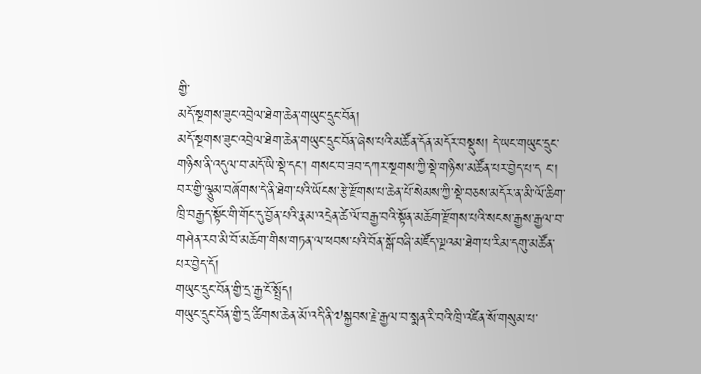གྱི་
མདོ་སྔགས་ཟུང་འབྲེལ་ཐེག་ཆེན་གཡུང་དྲུང་བོན།
མདོ་སྔགས་ཟུང་འབྲེལ་ཐེག་ཆེན་གཡུང་དྲུང་བོན་ཞེས་པའི་མཚོན་དོན་མདོར་བསྡུས། དེ་ཡང་གཡུང་དྲུང་གཉིས་ནི་འདུལ་བ་མདོ་ཡི་སྡེ་དང་། གསང་བ་ཟབ་དཀར་སྔགས་ཀྱི་སྡེ་གཉིས་མཚོན་པར་བྱེད་པ་ད ང་། བར་གྱི་ལྕུམ་བཞོགས་དེ་ནི་ཐེག་པའི་ཡོངས་རྩེ་རྫོགས་པ་ཆེན་པོ་སེམས་ཀྱི་སྡེ་བཅས་མདོར་ན་མི་ལོ་ཆིག་ཁྲི་བརྒྱད་སྟོང་གི་གོང་དུ་བྱོན་པའི་རྣམ་འདྲེན་ཚེ་ལོ་བརྒྱ་བའི་སྟོན་མཆོག་རྫོགས་པའི་སངས་རྒྱས་རྒྱལ་བ་གཤེན་རབ་མི་བོ་མཆོག་གིས་གཏན་ལ་ཕབས་པའི་བོན་སྒོ་བཞི་མཛོད་ལྔའམ་ཐེག་པ་རིམ་དགུ་མཚོན་པར་བྱེད་དོ།
གཡུང་དྲུང་བོན་གྱི་དྲ་རྒྱ་ངོ་སྤྲོད།
གཡུང་དྲུང་བོན་གྱི་དྲ་ཚིགས་ཆེན་མོ་འདི་ནི་༧སྐྱབས་རྗེ་རྒྱལ་བ་སྨན་རི་བའི་ཁྲི་འཛིན་སོ་གསུམ་པ་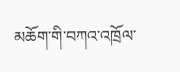མཆོག་གི་བཀའ་འཁྲོལ་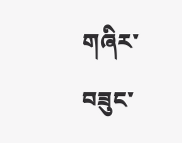གཞིར་བཟུང་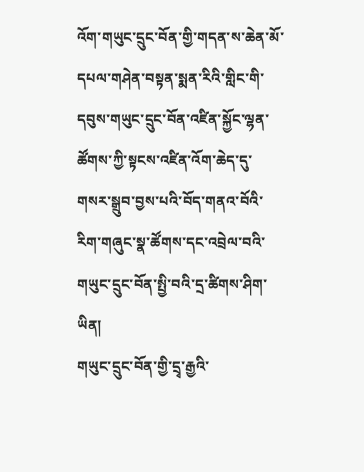འོག་གཡུང་དྲུང་བོན་གྱི་གདན་ས་ཆེན་མོ་དཔལ་གཤེན་བསྟན་སྨན་རིའི་གླིང་གི་དབུས་གཡུང་དྲུང་བོན་འཛིན་སྐྱོང་ལྷན་ཚོགས་ཀྱི་སྟངས་འཛིན་འོག་ཆེད་དུ་གསར་སྒྲུབ་བྱས་པའི་བོད་གནའ་བོའི་རིག་གཞུང་སྣ་ཚོགས་དང་འབྲེལ་བའི་གཡུང་དྲུང་བོན་སྤྱི་བའི་དྲ་ཚིགས་ཤིག་ཡིན།
གཡུང་དྲུང་བོན་གྱི་དྲྭ་རྒྱའི་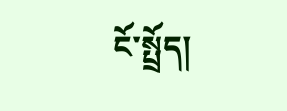ངོ་སྤྲོད།